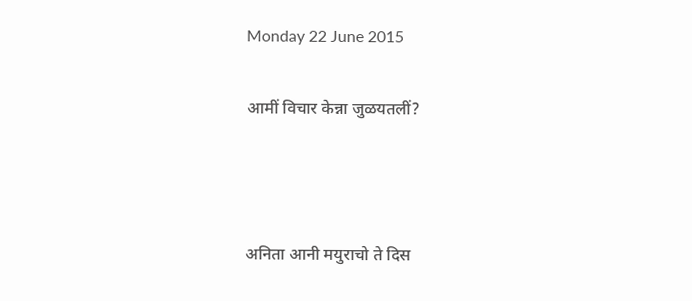Monday 22 June 2015

आमीं विचार केन्ना जुळयतलीं?



अनिता आनी मयुराचो ते दिस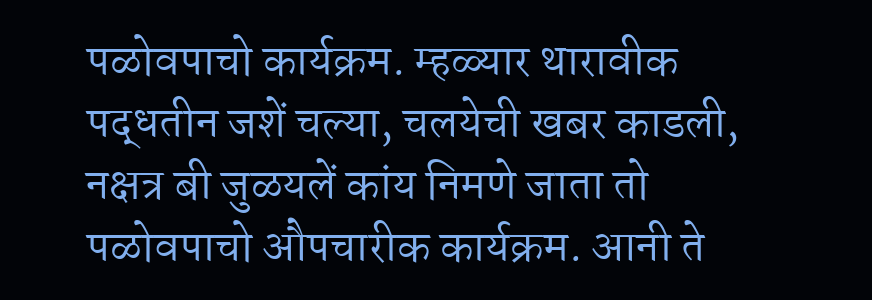पळोवपाचो कार्यक्रम. म्हळ्यार थारावीक पद्धतीन जशें चल्या, चलयेची खबर काडली, नक्षत्र बी जुळयलें कांय निमणे जाता तो पळोवपाचो औपचारीक कार्यक्रम. आनी ते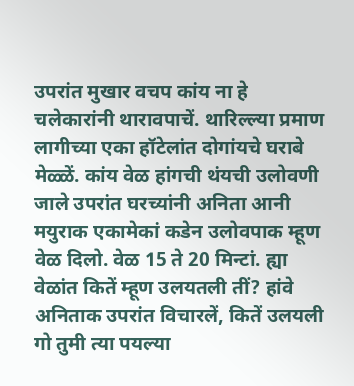उपरांत मुखार वचप कांय ना हे चलेकारांनी थारावपाचें. थारिल्ल्या प्रमाण लागीच्या एका हॉटेलांत दोगांयचे घराबे मेळ्ळें. कांय वेळ हांगची थंयची उलोवणी जाले उपरांत घरच्यांनी अनिता आनी मयुराक एकामेकां कडेन उलोवपाक म्हूण वेळ दिलो. वेळ 15 ते 20 मिन्टां. ह्या वेळांत कितें म्हूण उलयतली तीं? हांवे अनिताक उपरांत विचारलें, कितें उलयली गो तुमी त्या पयल्या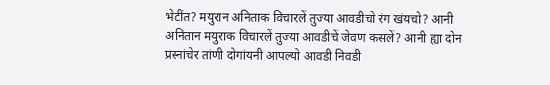भेटींत? मयुरान अनिताक विचारलें तुज्या आवडीचो रंग खंयचो? आनी अनितान मयुराक विचारलें तुज्या आवडीचें जेवण कसलें? आनी ह्या दोन प्रस्नांचेर तांणी दोगांयनी आपल्यो आवडी निवडी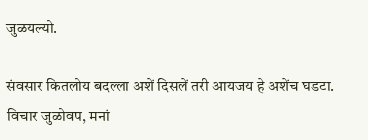जुळयल्यो.

संवसार कितलोय बदल्ला अशें दिसलें तरी आयजय हे अशेंच घडटा. विचार जुळोवप, मनां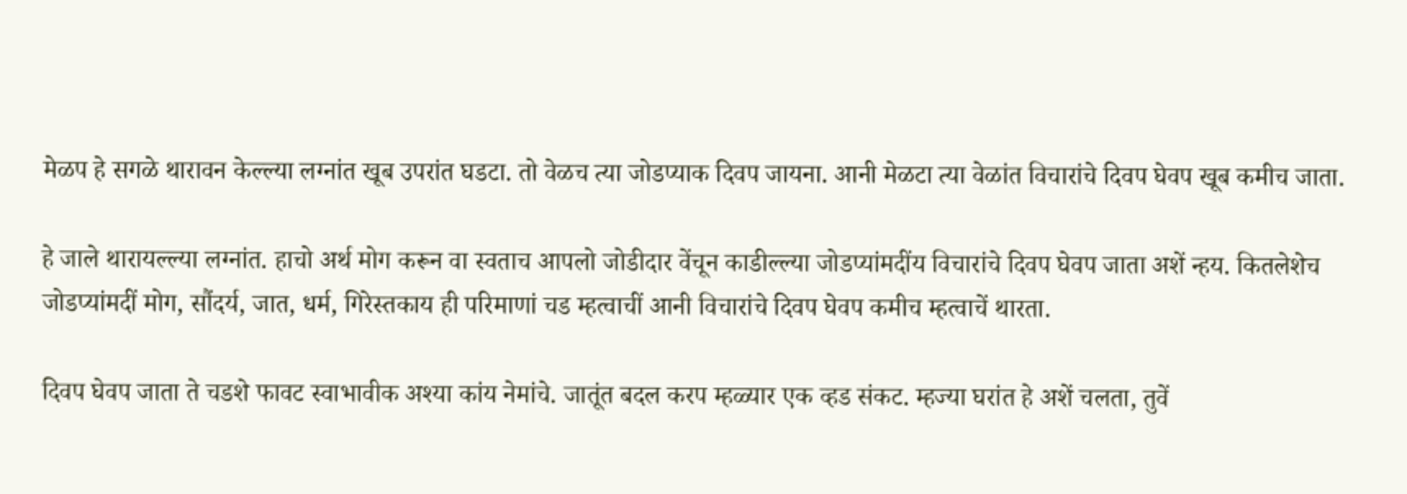मेळप हे सगळे थारावन केल्ल्या लग्नांत खूब उपरांत घडटा. तो वेळच त्या जोडप्याक दिवप जायना. आनी मेळटा त्या वेळांत विचारांचे दिवप घेवप खूब कमीच जाता.

हे जाले थारायल्ल्या लग्नांत. हाचो अर्थ मोग करून वा स्वताच आपलो जोडीदार वेंचून काडील्ल्या जोडप्यांमदींय विचारांचे दिवप घेवप जाता अशें न्हय. कितलेशेच जोडप्यांमदीं मोग, सौंदर्य, जात, धर्म, गिरेस्तकाय ही परिमाणां चड म्हत्वाचीं आनी विचारांचे दिवप घेवप कमीच म्हत्वाचें थारता.

दिवप घेवप जाता ते चडशे फावट स्वाभावीक अश्या कांय नेमांचे. जातूंत बदल करप म्हळ्यार एक व्हड संकट. म्हज्या घरांत हे अशें चलता, तुवें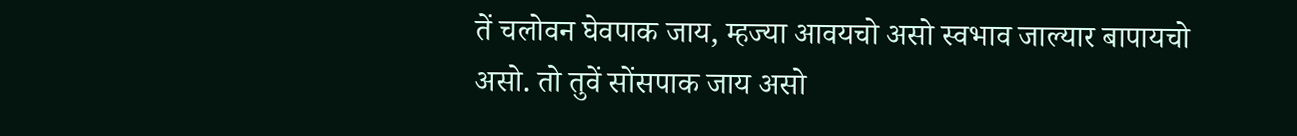तें चलोवन घेवपाक जाय, म्हज्या आवयचो असो स्वभाव जाल्यार बापायचो असो. तो तुवें सोंसपाक जाय असो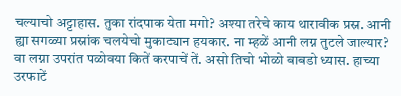चल्याचो अट्टाहास. तुका रांदपाक येता मगो? अश्या तरेचे काय थारावीक प्रस्न. आनी ह्या सगळ्या प्रस्नांक चलयेचो मुकाट्यान हयकार. ना म्हळें आनी लग्न तुटले जाल्यार? वा लग्ना उपरांत पळोवया कितें करपाचें तें. असो तिचो भोळो बाबडो ध्यास. हाच्या उरफाटें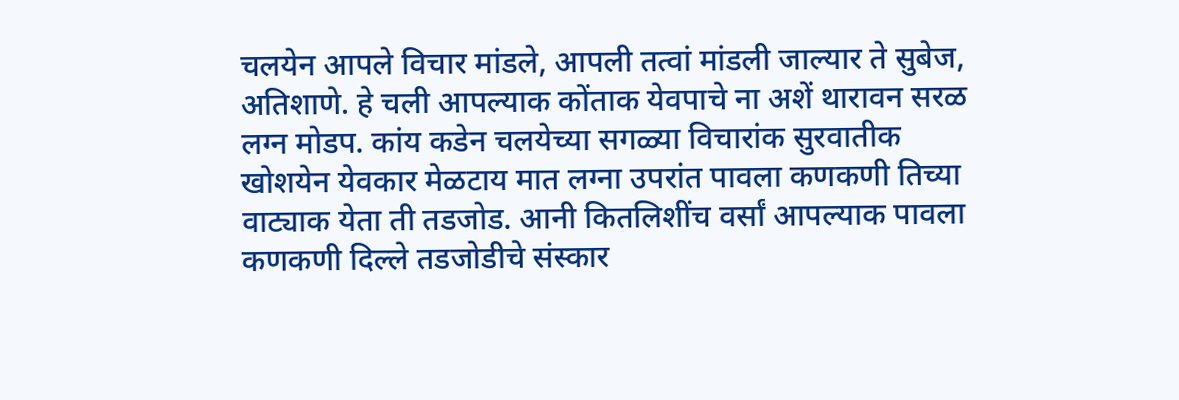चलयेन आपले विचार मांडले, आपली तत्वां मांडली जाल्यार ते सुबेज, अतिशाणे. हे चली आपल्याक कोंताक येवपाचे ना अशें थारावन सरळ लग्न मोडप. कांय कडेन चलयेच्या सगळ्या विचारांक सुरवातीक खोशयेन येवकार मेळटाय मात लग्ना उपरांत पावला कणकणी तिच्या वाट्याक येता ती तडजोड. आनी कितलिशींच वर्सां आपल्याक पावला कणकणी दिल्ले तडजोडीचे संस्कार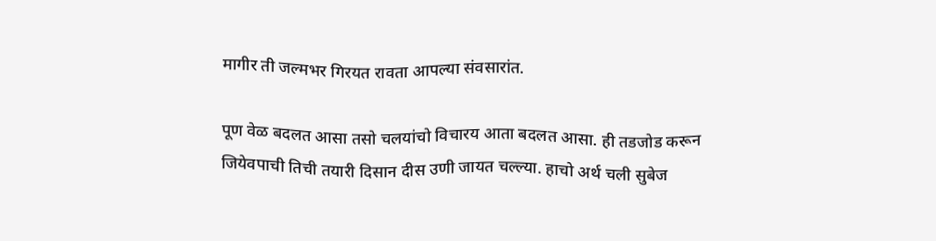मागीर ती जल्मभर गिरयत रावता आपल्या संवसारांत.

पूण वेळ बदलत आसा तसो चलयांचो विचारय आता बदलत आसा. ही तडजोड करून जियेवपाची तिची तयारी दिसान दीस उणी जायत चल्ल्या. हाचो अर्थ चली सुबेज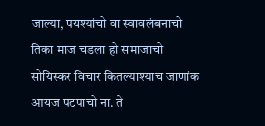जाल्या, पयश्यांचो वा स्वावलंबनाचो तिका माज चडला हो समाजाचो सोयिस्कर विचार कितल्याश्याच जाणांक आयज पटपाचो ना. ते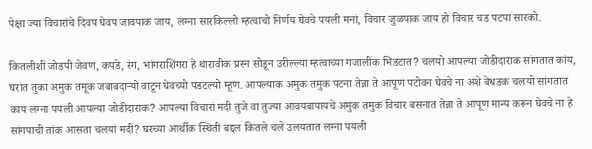पेक्षा ज्या विचारांचे दिवप घेवप जावपाक जाय, लग्ना सारकिल्लो म्हत्वाचो निर्णय घेवचे पयली मनां, विचार जुळपाक जाय हो विचार चड पटपा सारको.

कितलीशीं जोडपी जेवण, कपडे, रंग, भांगराशिंगरा हे थारावीक प्रस्न सोडून उरील्ल्या म्हत्वाच्या गजालींक भिडटात? चलयो आपल्या जोडीदाराक सांगतात कांय, घरांत तुका अमुक तमूक जबाबदाऱ्यो वाटून घेवच्यो पडटल्यो म्हूण. आपल्याक अमुक तमुक पटना तेन्ना ते आपूण पटोवन घेवचे ना अशे बेधडक चलयो सांगतात काय लग्ना पयली आपल्या जोडीदाराक? आपल्या विचारां मदी तुजे वा तुज्या आवयबापायचे अमुक तमुक विचार बसनात तेन्ना ते आपूण मान्य करून घेवचे ना हे सांगपाची तांक आसता चलयां मदीं? घरच्या आर्थीक स्थिती बद्दल कितले चले उलयतात लग्ना पयली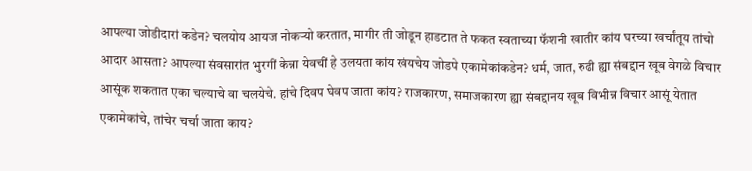आपल्या जोडीदारां कडेन? चलयोय आयज नोकऱ्यो करतात, मागीर ती जोडून हाडटात ते फकत स्वताच्या फॅशनी खातीर कांय घरच्या खर्चांतूय तांचो आदार आसता? आपल्या संवसारांत भुरगीं केन्ना येवचीं हे उलयता कांय खंयचेय जोडपे एकामेकांकडेन? धर्म, जात, रुढी ह्या संबद्दान खूब वेगळे विचार आसूंक शकतात एका चल्याचे वा चलयेचे. हांचे दिवप घेवप जाता कांय? राजकारण, समाजकारण ह्या संबद्दानय खूब विभीन्न विचार आसूं येतात एकामेकांचे, तांचेर चर्चा जाता काय?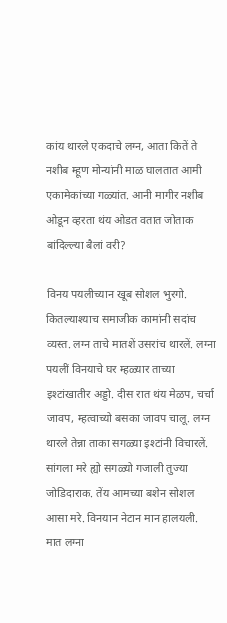कांय थारले एकदाचे लग्न, आता कितें ते नशीब म्हूण मोन्यांनी माळ घालतात आमी एकामेकांच्या गळ्यांत. आनी मागीर नशीब ओडून व्हरता थंय ओडत वतात जोताक बांदिल्ल्या बैलां वरी?

विनय पयलीच्यान खूब सोशल भुरगो. कितल्याश्याच समाजीक कामांनी सदांच व्यस्त. लग्न ताचे मातशें उसरांच थारलें. लग्ना पयलीं विनयाचे घर म्हळ्यार ताच्या इश्टांखातीर अड्डो. दीस रात थंय मेळप, चर्चा जावप, म्हत्वाच्यो बसका जावप चालू. लग्न थारले तेन्ना ताका सगळ्या इश्टांनी विचारलें. सांगला मरे ह्यो सगळ्यो गजाली तुज्या जोडिदाराक. तेंय आमच्या बशेन सोशल आसा मरे. विनयान नेटान मान हालयली. मात लग्ना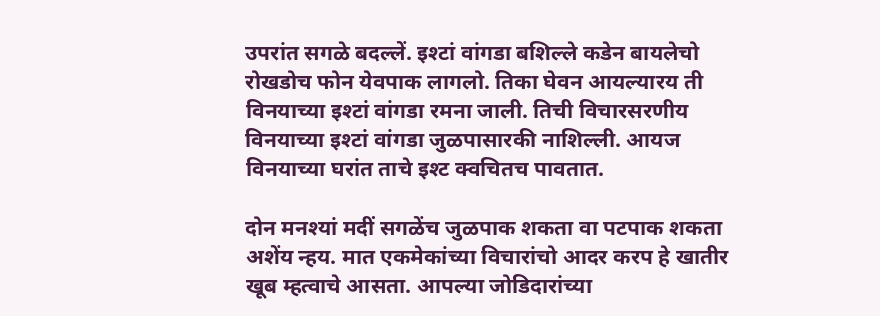उपरांत सगळे बदल्लें. इश्टां वांगडा बशिल्ले कडेन बायलेचो रोखडोच फोन येवपाक लागलो. तिका घेवन आयल्यारय ती विनयाच्या इश्टां वांगडा रमना जाली. तिची विचारसरणीय विनयाच्या इश्टां वांगडा जुळपासारकी नाशिल्ली. आयज विनयाच्या घरांत ताचे इश्ट क्वचितच पावतात.

दोन मनश्यां मदीं सगळेंच जुळपाक शकता वा पटपाक शकता अशेंय न्हय. मात एकमेकांच्या विचारांचो आदर करप हे खातीर खूब म्हत्वाचे आसता. आपल्या जोडिदारांच्या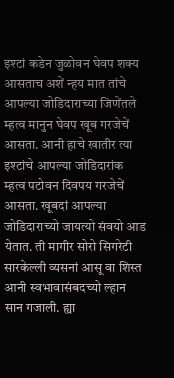इश्टां कडेन जुळोवन घेवप शक्य आसताच अशें न्हय मात तांचे आपल्या जोडिदाराच्या जिणेंतले म्हत्व मानुन घेवप खूब गरजेचें आसता. आनी हाचे खातीर त्या इश्टांचे आपल्या जोडिदारांक म्हत्व पटोवन दिवपय गरजेचें आसता. खूबदां आपल्या जोडिदाराच्यो जायत्यो संवयो आड येतात. ती मागीर सोरो सिगरेटी सारकेल्ली व्यसनां आसू वा शिस्त आनी स्वभावासंबदच्यो ल्हान सान गजाली. ह्या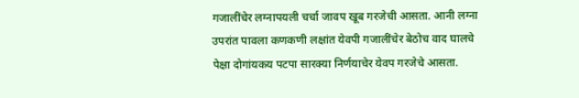गजालींचेर लग्नापयली चर्चा जावप खूब गरजेची आसता. आनी लग्ना उपरांत पावला कणकणी लक्षांत येवपी गजालींचेर बेठोच वाद घालचे पेक्षा दोगांयकय पटपा सारक्या निर्णयाचेर येवप गरजेचे आसता.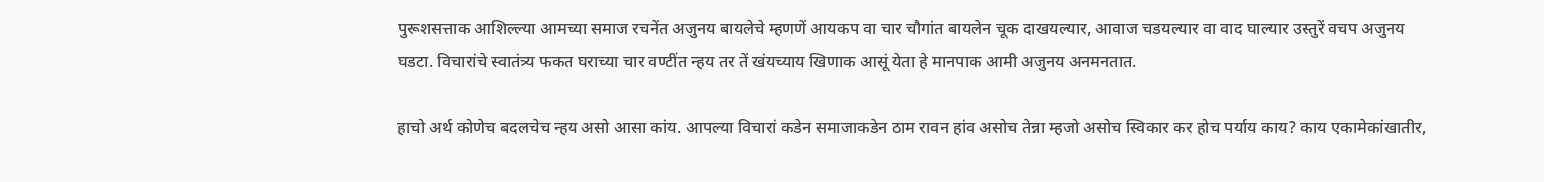पुरूशसत्ताक आशिल्ल्या आमच्या समाज रचनेंत अजुनय बायलेचे म्हणणें आयकप वा चार चौगांत बायलेन चूक दाखयल्यार, आवाज चडयल्यार वा वाद घाल्यार उस्तुरें वचप अजुनय घडटा. विचारांचे स्वातंत्र्य फकत घराच्या चार वण्टींत न्हय तर तें खंयच्याय खिणाक आसूं येता हे मानपाक आमी अजुनय अनमनतात.

हाचो अर्थ कोणेच बदलचेच न्हय असो आसा कांय. आपल्या विचारां कडेन समाजाकडेन ठाम रावन हांव असोच तेन्ना म्हजो असोच स्विकार कर होच पर्याय काय? काय एकामेकांखातीर,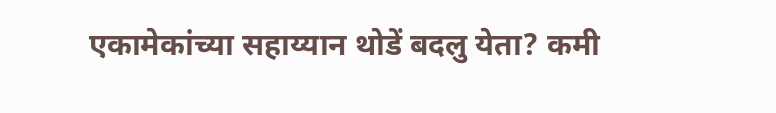एकामेकांच्या सहाय्यान थोडें बदलु येता? कमी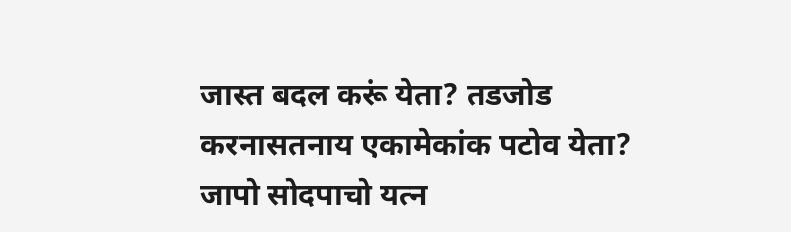जास्त बदल करूं येता? तडजोड करनासतनाय एकामेकांक पटोव येता? जापो सोदपाचो यत्न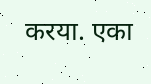करया. एका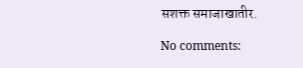सशक्त समाजाखातीर.

No comments: